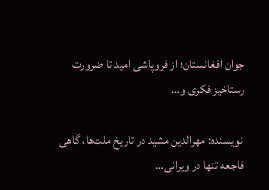جوان افغانستان؛ از فروپاشی امید تا ضرورت رستاخیز فکری و…

 نویسنده: مهرالدین مشید در تاریخ ملت‌ها، گاهی فاجعه تنها در ویرانی…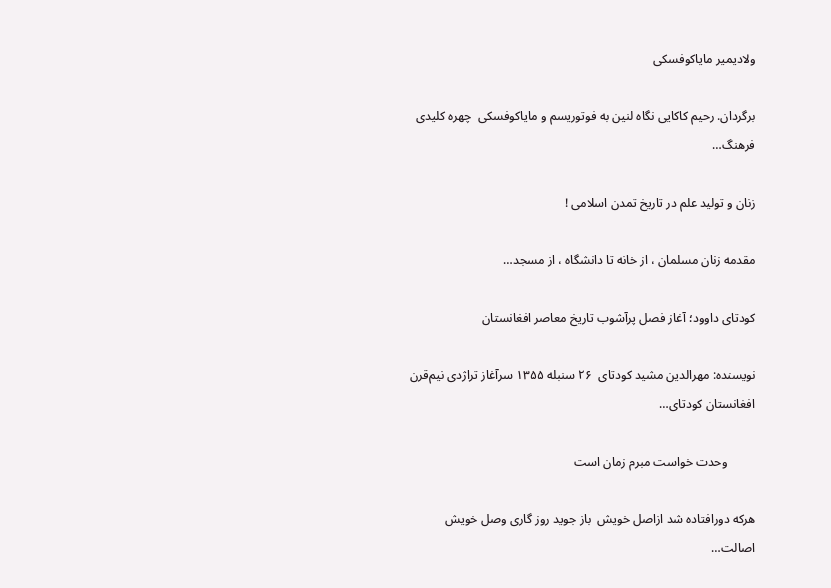ولادیمیر مایاکوفسکی

برگردان. رحیم کاکایی نگاه لنین به فوتوریسم و مایاکوفسکی  چهره‌ کلیدی فرهنگ…

زنان و تولید علم در تاریخ تمدن اسلامی !

مقدمه زنان مسلمان ، از خانه تا دانشگاه ، از مسجد…

کودتای داوود؛ آغاز فصل پرآشوب تاریخ معاصر افغانستان

نویسنده: مهرالدین مشید کودتای  ۲۶ سنبله ۱۳۵۵ سرآغاز تراژدی نیم‌قرن افغانستان کودتای…

         وحدت خواست مبرم زمان است

هرکه دورافتاده شد ازاصل خویش  باز جوید روز گاری وصل خویش اصالت…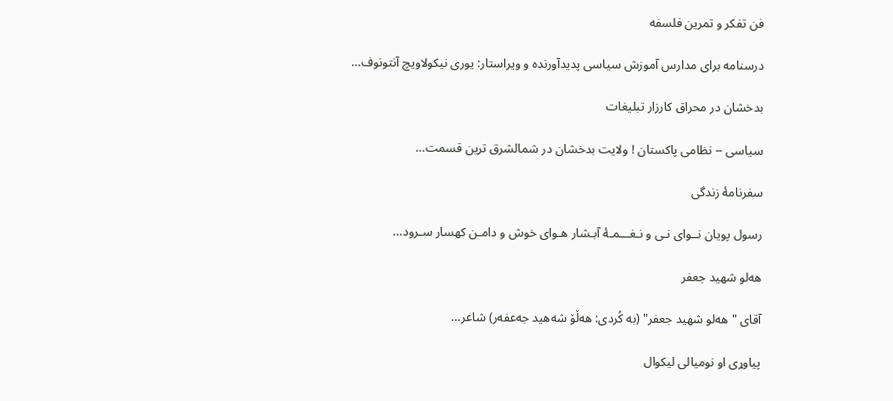فن تفکر و تمرین فلسفه

درسنامه برای مدارس آموزش سیاسی پدیدآورنده و ویراستار: یوری نیکولاویچ آنتونوف…

بدخشان در محراق کارزار تبلیغات

سیاسی -- نظامی پاکستان ! ولایت بدخشان در شمالشرق ترین قسمت…

سفرنامۀ زندگی

رسول پویان نــوای نـی و نـغـــمـۀ آبـشار هـوای خوش و دامـن کهسار سـرود…

هه‌لو شهید جعفر

آقای "هه‌لو شهید جعفر" (به کُردی: هەڵۆ شەهید جەعفەر) شاعر…

پیاوړی او نومیالی لیکوال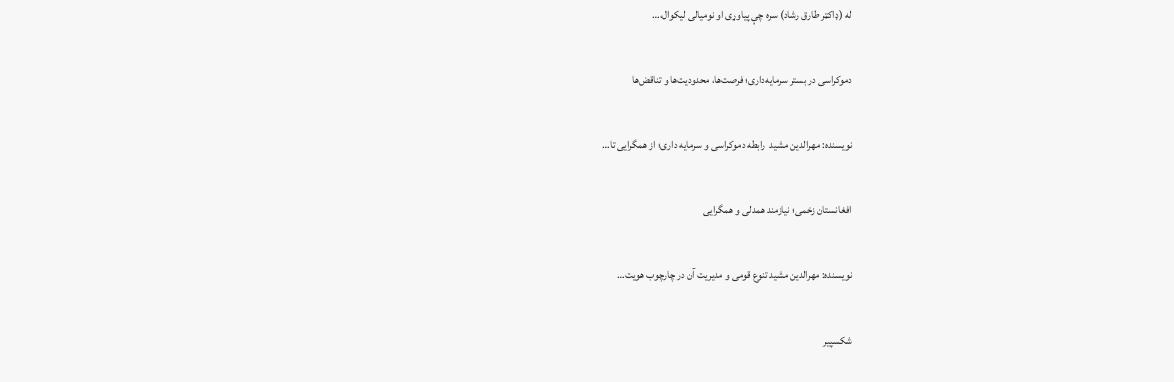له (ډاکټر طارق رشاد) سره چې پیاوړی او نومیالی لیکوال،…

دموکراسی در بستر سرمایه‌داری؛ فرصت‌ها، محدودیت‌ها و تناقض‌ها

نویسنده: مهرالدین مشید  رابطه دموکراسی و سرمایه داری؛ از همگرایی تا…

افغانستان زخمی؛ نیازمند همدلی و همگرایی

نویسنده: مهرالدین مشید تنوع قومی و مدیریت آن در چارچوب هویت…

شکسپیر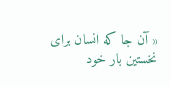« آن ‌جا که انسان برای نخستین ‌بار خود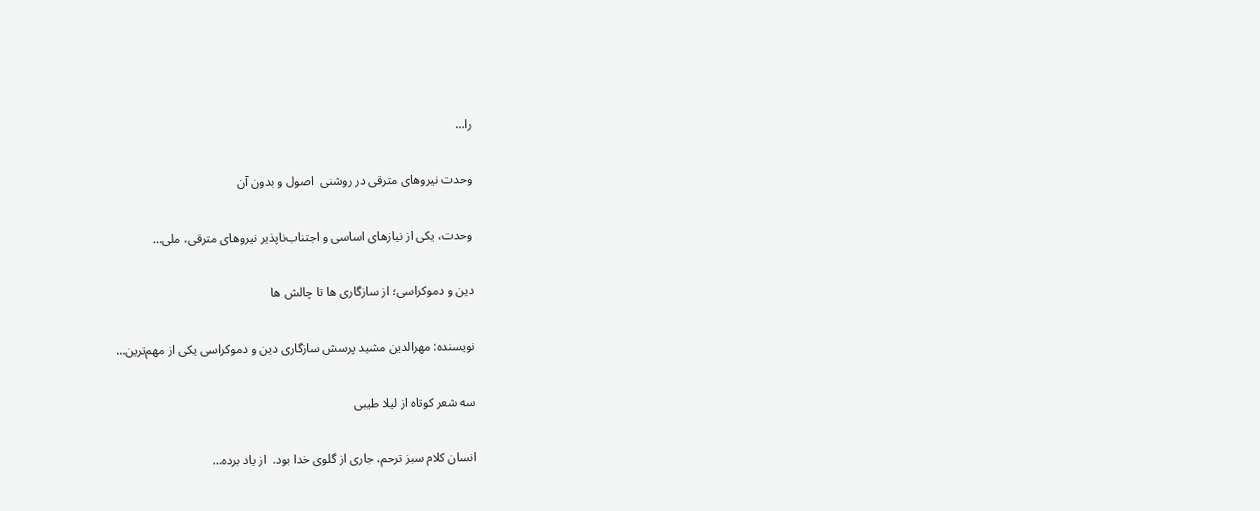را…

وحدت نیروهای مترقی در روشنی  اصول و بدون آن

وحدت، یکی از نیازهای اساسی و اجتناب‌ناپذیر نیروهای مترقی، ملی…

دین و دموکراسی؛ از سازگاری ها تا چالش ها

نویسنده: مهرالدین مشید پرسش سازگاری دین و دموکراسی یکی از مهم‌ترین…

سه‌ شعر کوتاه از لیلا طیبی

انسان کلام سبز ترحم، جاری از گلوی خدا بود.  از یاد برده…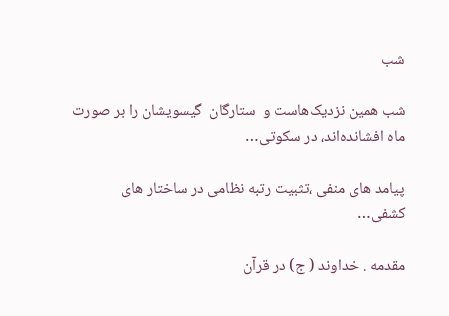شب

شب همین نزدیک‌هاست و  ستارگان  گیسویشان را بر صورت ماه افشانده‌اند، در سکوتی…

پیامد های منفی ،تثبیت رتبه نظامی در ساختار های کشفی…

مقدمه . خداوند ( ج) در قرآن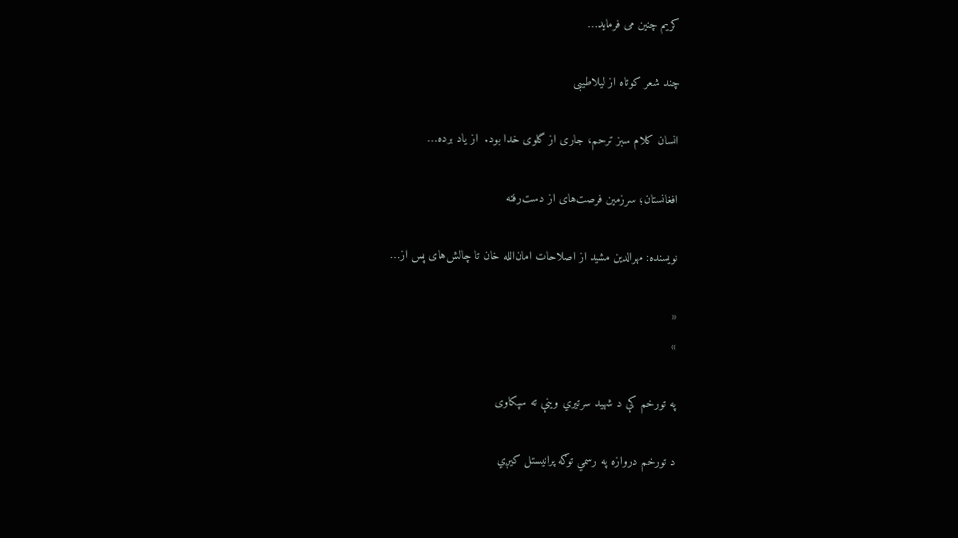کریم چنین می فرماید…

چند شعر کوتاه از لیلاطیبی

انسان کلام سبز ترحم، جاری از گلوی خدا بود.  از یاد برده…

افغانستان؛ سرزمین فرصت‌های از دست‌رفته

نویسنده: مهرالدین مشید از اصلاحات امان‌الله خان تا چالش‌های پس از…

«
»

په تورخم کې د شهيد سرتيري وينې ته سپکاوی

د تورخم دروازه په رسمي توګه پرانيستل کيږي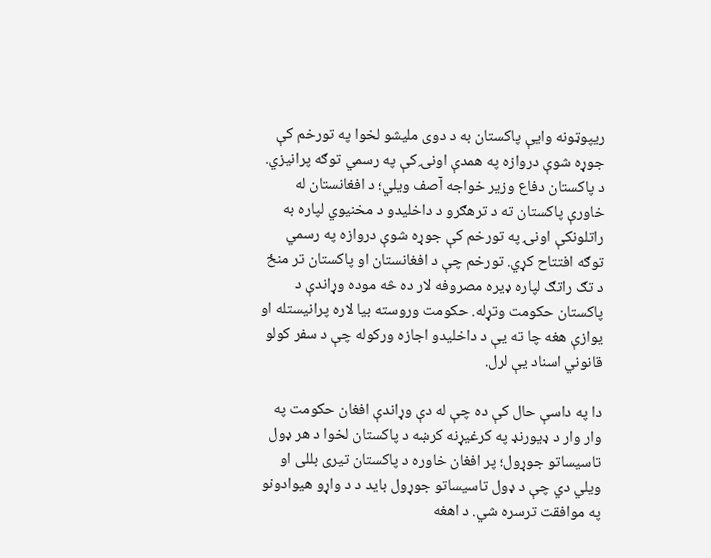ريپوټونه وايې پاکستان به د دوی مليشو لخوا په تورخم کې جوړه شوې دروازه په همدې اونۍ کې په رسمي توګه پرانيزي. د پاکستان دفاع وزير خواجه آصف ويلي؛ د افغانستان له خاورې پاکستان ته د ترهګرو د داخليدو د مخنيوي لپاره به راتلونکې اونۍ په تورخم کې جوړه شوې دروازه په رسمي توګه افتتاح کړي. تورخم چې د افغانستان او پاکستان تر منځ د تګ راتګ لپاره ډیره مصروفه لار ده څه موده وړاندې د پاکستان حکومت وتړله. حکومت وروسته بیا لاره پرانیستله او یوازې هغه چا ته یې د داخلیدو اجازه ورکوله چې د سفر کولو قانوني اسناد یې لرل.

دا په داسې حال کې ده چې له دې وړاندې افغان حکومت په وار وار د ډيورنډ په کرغيړنه کرښه د پاکستان لخوا د هر ډول تاسيساتو جوړول؛ پر افغان خاوره د پاکستان تيری بللی او ويلي دي چې د ډول تاسيساتو جوړول بايد د د واړو هيوادونو په موافقت ترسره شي. د اهغه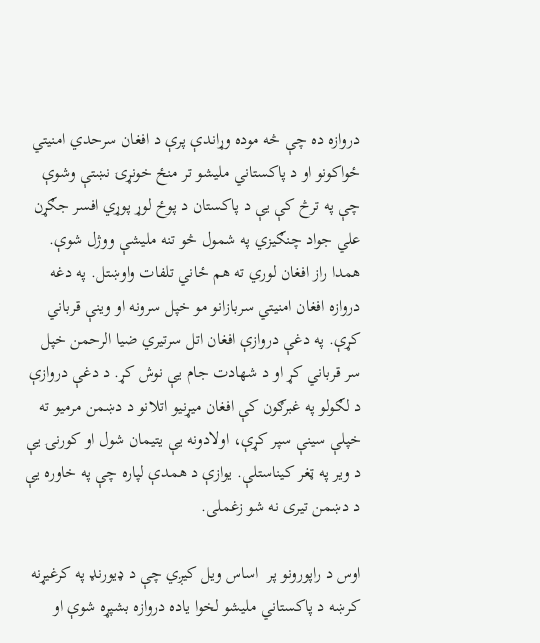دروازه ده چې څه موده وړاندې پرې د افغان سرحدي امنيتي ځواکونو او د پاکستاني مليشو تر منځ خونړۍ نښتې وشوې چې په ترڅ کې يې د پاکستان د پوځ لوړ پوړي افسر جګړن علي جواد چنګيزي په شمول څو تنه مليشې ووژل شوې. همدا راز افغان لوري ته هم ځاني تلفات واوښتل. په دغه دروازه افغان امنيتي سربازانو مو خپل سرونه او وينې قرباني کړې. په دغې دروازې افغان اتل سرتيري ضيا الرحمن خپل سر قرباني کړ او د شهادت جام يې نوش کړ. د دغې دروازې د لګولو په غبرګون کې افغان ميړنيو اتلانو د دښمن مرميو ته خپلې سينې سپر کړې، اولادونه يې يتیمان شول او کورنۍ يې د وير په ټغر کيناستلې. يوازې د همدې لپاره چې په خاوره يې د دښمن تيری نه شو زغملی.

اوس د راپورونو پر  اساس ويل کيږي چې د ډيورنډ په کرغيړنه کرښه د پاکستاني مليشو لخوا ياده دروازه بشپړه شوې او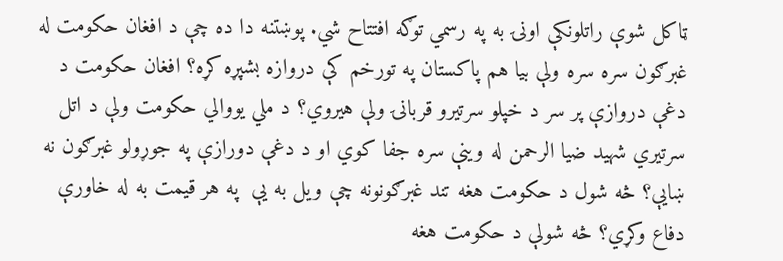ټاکل شوې راتلونکې اونۍ به په رسمي توګه افتتاح شي. پوښتنه دا ده چې د افغان حکومت له غبرګون سره سره ولې بيا هم پاکستان په تورخم کې دروازه بشپړه کړه؟ افغان حکومت د دغې دروازې پر سر د خپلو سرتيرو قربانۍ ولې هيروي؟ د ملي يووالي حکومت ولې د اتل سرتيري شهيد ضيا الرحمن له وينې سره جفا کوي او د دغې دورازې په جوړولو غبرګون نه ښايې؟ څه شول د حکومت هغه تند غبرګونونه چې ويل به يې  په هر قیمت به له خاورې دفاع وکړي؟ څه شولې د حکومت هغه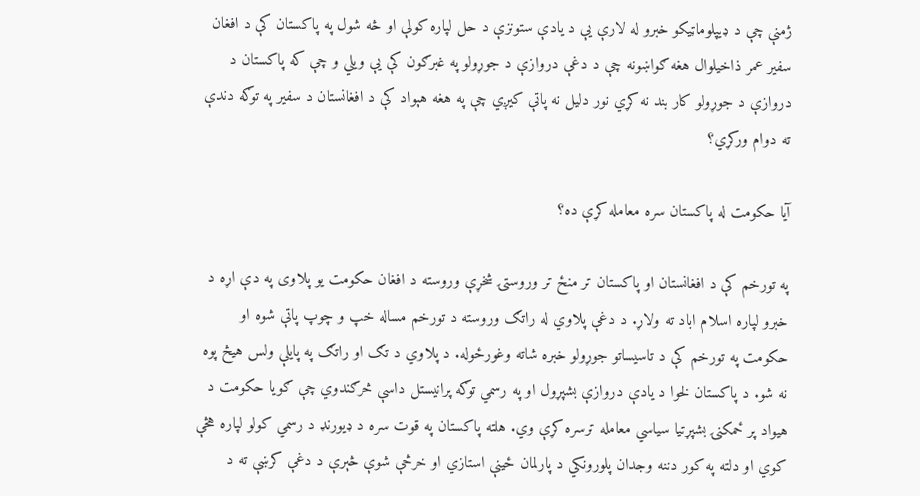ژمنې چې د ډيپلوماټيکو خبرو له لارې يې د يادې ستونزې د حل لپاره کولې او څه شول په پاکستان کې د افغان سفير عمر ذاخيلوال هغه ګواښونه چې د دغې دروازې د جوړولو په غبرګون کې يې ويلي و چې که پاکستان د دروازې د جوړولو کار بند نه کړي نور دلیل نه پاتې کیږي چې په هغه هېواد کې د افغانستان د سفیر په توګه دندې ته دوام ورکړي؟

آيا حکومت له پاکستان سره معامله کړې ده؟

په تورخم کې د افغانستان او پاکستان تر منځ تر وروستۍ شخړې وروسته د افغان حکومت یو پلاوی په دې اړه د خبرو لپاره اسلام اباد ته ولاړ. د دغې پلاوي له راتګ وروسته د تورخم مساله خپ و چوپ پاتې شوه او حکومت په تورخم کې د تاسيساتو جوړولو خبره شاته وغورځوله. د پلاوي د تګ او راتګ په پايلې ولس هيڅ پوه نه شو. د پاکستان لخوا د يادې دروازې بشپړول او په رسمي توګه پرانيستل داسې څرګندوي چې ګويا حکومت د هيواد پر ځمکنۍ بشپړتيا سياسي معامله ترسره کړې وي. هلته پاکستان په قوت سره د ډيورنډ د رسمي کولو لپاره هڅې کوي او دلته په کور دننه وجدان پلورونکي د پارلمان ځينې استازي او خرڅې شوې څېرې د دغې کرښې ته د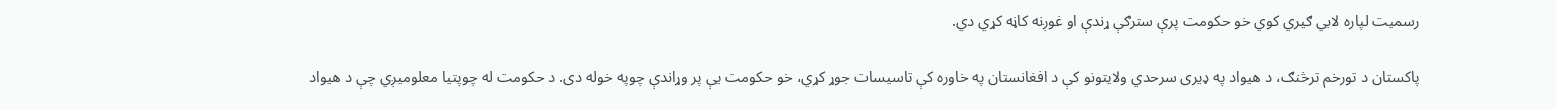رسميت لپاره لابي ګيري کوي خو حکومت پرې سترګې ړندې او غوږنه کاڼه کړي دي.

پاکستان د تورخم ترڅنګ، د هیواد په ډيری سرحدي ولایتونو کې د افغانستان په خاوره کې تاسیسات جوړ کړي، خو حکومت یې پر وړاندې چوپه خوله دی. د حکومت له چوپتیا معلوميږي چې د هيواد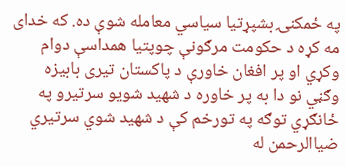په ځمکنۍ بشپړتيا سياسي معامله شوې ده. که خدای مه کړه د حکومت مرګونې چوپتيا همداسې دوام وکړي او پر افغان خاورې د پاکستان تيری بابيزه وګڼي نو دا به پر خاوره د شهيد شويو سرتيرو په ځانګړي توګه په تورخم کې د شهيد شوي سرتيري ضياالرحمن له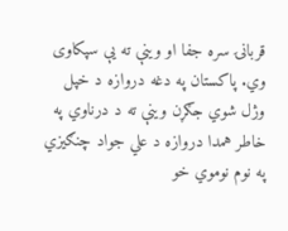قربانۍ سره جفا او وينې ته يې سپکاوی وي. پاکستان په دغه دروازه د خپل وژل شوي جګړن وينې ته د درناوي په خاطر همدا دروازه د علي جواد چنګيزي په نوم نوموي خو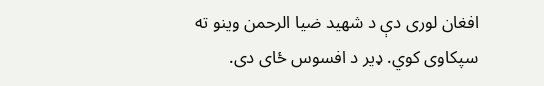افغان لوری دې د شهيد ضيا الرحمن وينو ته سپکاوی کوي. ډیر د افسوس ځای دی.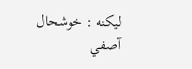لیکنه : خوشحال آصفي